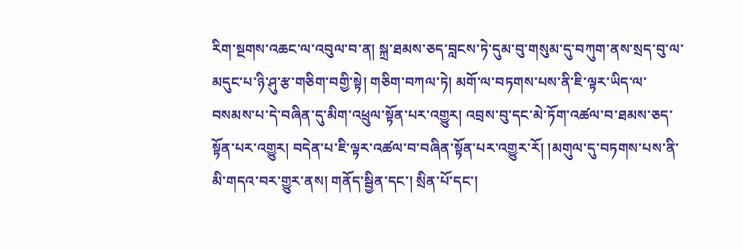རིག་སྔགས་འཆང་ལ་འབུལ་བ་ན། སྐྲ་ཐམས་ཅད་བླངས་ཏེ་དུམ་བུ་གསུམ་དུ་བཀུག་ནས་སྲད་བུ་ལ་མདུང་པ་ཉི་ཤུ་རྩ་གཅིག་བགྱི་སྟེ། གཅིག་བཀལ་ཏེ། མགོ་ལ་བཏགས་པས་ནི་ཇི་ལྟར་ཡིད་ལ་བསམས་པ་དེ་བཞིན་དུ་མིག་འཕྲུལ་སྟོན་པར་འགྱུར། འབྲས་བུ་དང་མེ་ཏོག་འཚལ་བ་ཐམས་ཅད་སྟོན་པར་འགྱུར། བདེན་པ་ཇི་ལྟར་འཚལ་བ་བཞིན་སྟོན་པར་འགྱུར་རོ། །མགུལ་དུ་བཏགས་པས་ནི་མི་གདའ་བར་གྱུར་ནས། གནོད་སྦྱིན་དང་། སྲིན་པོ་དང་།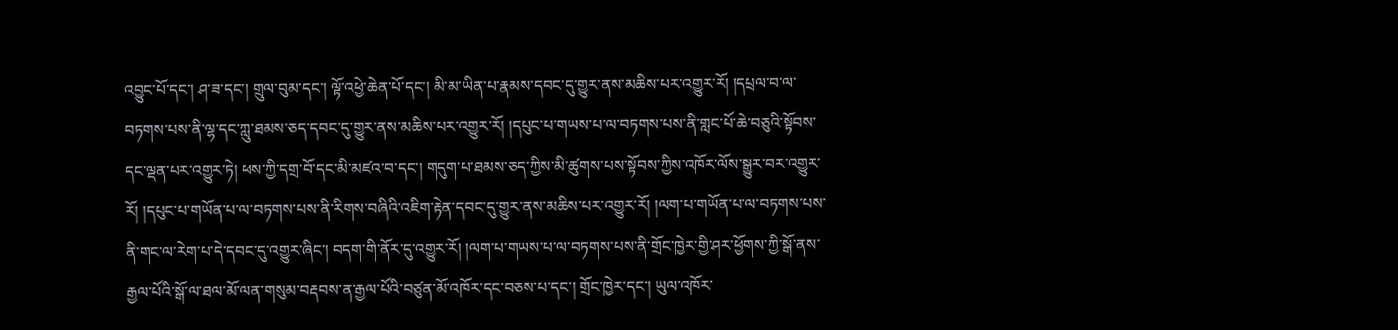འབྱུང་པོ་དང་། ཤ་ཟ་དང་། གྲུལ་བུམ་དང་། ལྟོ་འཕྱེ་ཆེན་པོ་དང་། མི་མ་ཡིན་པ་རྣམས་དབང་དུ་གྱུར་ནས་མཆིས་པར་འགྱུར་རོ། །དཔྲལ་བ་ལ་བཏགས་པས་ནི་ལྷ་དང་ཀླུ་ཐམས་ཅད་དབང་དུ་གྱུར་ནས་མཆིས་པར་འགྱུར་རོ། །དཔུང་པ་གཡས་པ་ལ་བཏགས་པས་ནི་གླང་པོ་ཆེ་བཅུའི་སྟོབས་དང་ལྡན་པར་འགྱུར་ཏེ། ཕས་ཀྱི་དགྲ་བོ་དང་མི་མཛའ་བ་དང་། གདུག་པ་ཐམས་ཅད་ཀྱིས་མི་ཚུགས་པས་སྟོབས་ཀྱིས་འཁོར་ལོས་སྒྱུར་བར་འགྱུར་རོ། །དཔུང་པ་གཡོན་པ་ལ་བཏགས་པས་ནི་རིགས་བཞིའི་འཇིག་རྟེན་དབང་དུ་གྱུར་ནས་མཆིས་པར་འགྱུར་རོ། །ལག་པ་གཡོན་པ་ལ་བཏགས་པས་ནི་གང་ལ་རེག་པ་དེ་དབང་དུ་འགྱུར་ཞིང་། བདག་གི་ནོར་དུ་འགྱུར་རོ། །ལག་པ་གཡས་པ་ལ་བཏགས་པས་ནི་གྲོང་ཁྱེར་གྱི་ཤར་ཕྱོགས་ཀྱི་སྒོ་ནས་རྒྱལ་པོའི་སྒོ་ལ་ཐལ་མོ་ལན་གསུམ་བརྡབས་ན་རྒྱལ་པོའི་བཙུན་མོ་འཁོར་དང་བཅས་པ་དང་། གྲོང་ཁྱེར་དང་། ཡུལ་འཁོར་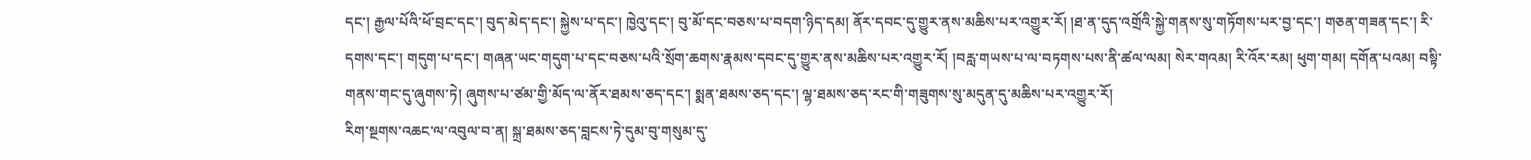དང་། རྒྱལ་པོའི་ཕོ་བྲང་དང་། བུད་མེད་དང་། སྐྱེས་པ་དང་། ཁྱེའུ་དང་། བུ་མོ་དང་བཅས་པ་བདག་ཉིད་དམ། ནོར་དབང་དུ་གྱུར་ནས་མཆིས་པར་འགྱུར་རོ། །ཐ་ན་དུད་འགྲོའི་སྐྱེ་གནས་སུ་གཏོགས་པར་བྱ་དང་། གཅན་གཟན་དང་། རི་དགས་དང་། གདུག་པ་དང་། གཞན་ཡང་གདུག་པ་དང་བཅས་པའི་སྲོག་ཆགས་རྣམས་དབང་དུ་གྱུར་ནས་མཆིས་པར་འགྱུར་རོ། །བརླ་གཡས་པ་ལ་བཏགས་པས་ནི་ཚལ་ལམ། སེར་གའམ། རི་འོར་རམ། ཕུག་གམ། དགོན་པའམ། བསྟི་གནས་གང་དུ་ཞུགས་ཏེ། ཞུགས་པ་ཙམ་གྱི་མོད་ལ་ནོར་ཐམས་ཅད་དང་། སྨན་ཐམས་ཅད་དང་། ལྷ་ཐམས་ཅད་རང་གི་གཟུགས་སུ་མདུན་དུ་མཆིས་པར་འགྱུར་རོ།
རིག་སྔགས་འཆང་ལ་འབུལ་བ་ན། སྐྲ་ཐམས་ཅད་བླངས་ཏེ་དུམ་བུ་གསུམ་དུ་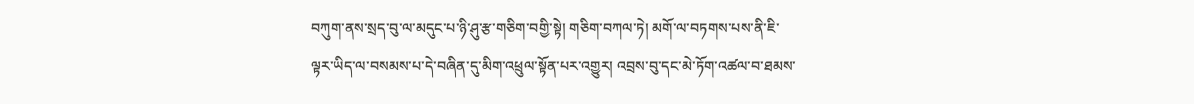བཀུག་ནས་སྲད་བུ་ལ་མདུང་པ་ཉི་ཤུ་རྩ་གཅིག་བགྱི་སྟེ། གཅིག་བཀལ་ཏེ། མགོ་ལ་བཏགས་པས་ནི་ཇི་ལྟར་ཡིད་ལ་བསམས་པ་དེ་བཞིན་དུ་མིག་འཕྲུལ་སྟོན་པར་འགྱུར། འབྲས་བུ་དང་མེ་ཏོག་འཚལ་བ་ཐམས་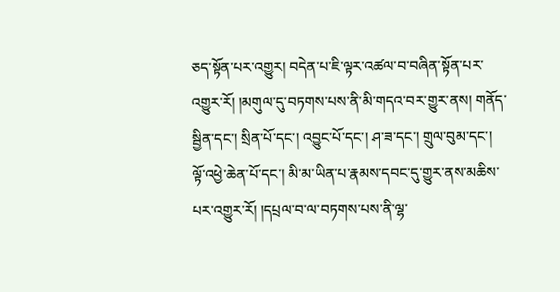ཅད་སྟོན་པར་འགྱུར། བདེན་པ་ཇི་ལྟར་འཚལ་བ་བཞིན་སྟོན་པར་འགྱུར་རོ། །མགུལ་དུ་བཏགས་པས་ནི་མི་གདའ་བར་གྱུར་ནས། གནོད་སྦྱིན་དང་། སྲིན་པོ་དང་། འབྱུང་པོ་དང་། ཤ་ཟ་དང་། གྲུལ་བུམ་དང་། ལྟོ་འཕྱེ་ཆེན་པོ་དང་། མི་མ་ཡིན་པ་རྣམས་དབང་དུ་གྱུར་ནས་མཆིས་པར་འགྱུར་རོ། །དཔྲལ་བ་ལ་བཏགས་པས་ནི་ལྷ་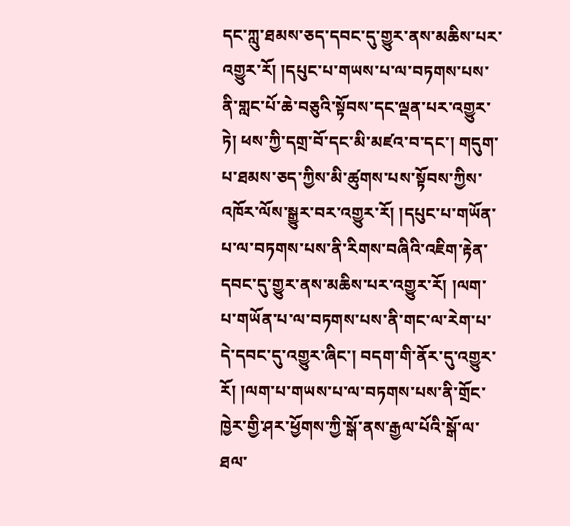དང་ཀླུ་ཐམས་ཅད་དབང་དུ་གྱུར་ནས་མཆིས་པར་འགྱུར་རོ། །དཔུང་པ་གཡས་པ་ལ་བཏགས་པས་ནི་གླང་པོ་ཆེ་བཅུའི་སྟོབས་དང་ལྡན་པར་འགྱུར་ཏེ། ཕས་ཀྱི་དགྲ་བོ་དང་མི་མཛའ་བ་དང་། གདུག་པ་ཐམས་ཅད་ཀྱིས་མི་ཚུགས་པས་སྟོབས་ཀྱིས་འཁོར་ལོས་སྒྱུར་བར་འགྱུར་རོ། །དཔུང་པ་གཡོན་པ་ལ་བཏགས་པས་ནི་རིགས་བཞིའི་འཇིག་རྟེན་དབང་དུ་གྱུར་ནས་མཆིས་པར་འགྱུར་རོ། །ལག་པ་གཡོན་པ་ལ་བཏགས་པས་ནི་གང་ལ་རེག་པ་དེ་དབང་དུ་འགྱུར་ཞིང་། བདག་གི་ནོར་དུ་འགྱུར་རོ། །ལག་པ་གཡས་པ་ལ་བཏགས་པས་ནི་གྲོང་ཁྱེར་གྱི་ཤར་ཕྱོགས་ཀྱི་སྒོ་ནས་རྒྱལ་པོའི་སྒོ་ལ་ཐལ་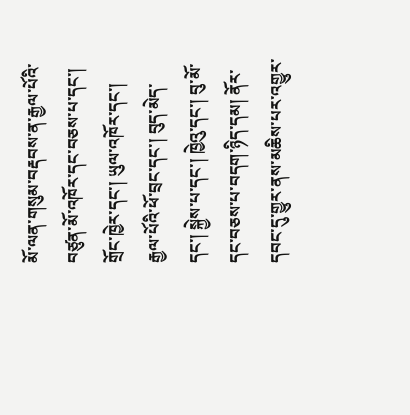མོ་ལན་གསུམ་བརྡབས་ན་རྒྱལ་པོའི་བཙུན་མོ་འཁོར་དང་བཅས་པ་དང་། གྲོང་ཁྱེར་དང་། ཡུལ་འཁོར་དང་། རྒྱལ་པོའི་ཕོ་བྲང་དང་། བུད་མེད་དང་། སྐྱེས་པ་དང་། ཁྱེའུ་དང་། བུ་མོ་དང་བཅས་པ་བདག་ཉིད་དམ། ནོར་དབང་དུ་གྱུར་ནས་མཆིས་པར་འགྱུར་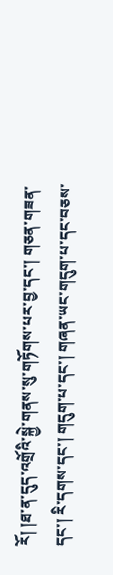རོ། །ཐ་ན་དུད་འགྲོའི་སྐྱེ་གནས་སུ་གཏོགས་པར་བྱ་དང་། གཅན་གཟན་དང་། རི་དགས་དང་། གདུག་པ་དང་། གཞན་ཡང་གདུག་པ་དང་བཅས་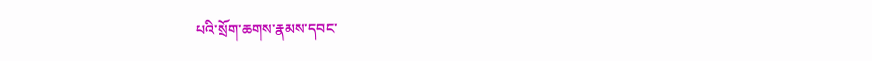པའི་སྲོག་ཆགས་རྣམས་དབང་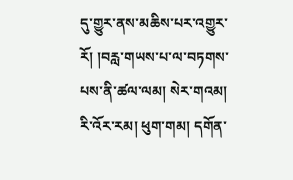དུ་གྱུར་ནས་མཆིས་པར་འགྱུར་རོ། །བརླ་གཡས་པ་ལ་བཏགས་པས་ནི་ཚལ་ལམ། སེར་གའམ། རི་འོར་རམ། ཕུག་གམ། དགོན་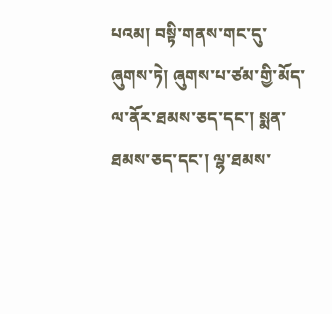པའམ། བསྟི་གནས་གང་དུ་ཞུགས་ཏེ། ཞུགས་པ་ཙམ་གྱི་མོད་ལ་ནོར་ཐམས་ཅད་དང་། སྨན་ཐམས་ཅད་དང་། ལྷ་ཐམས་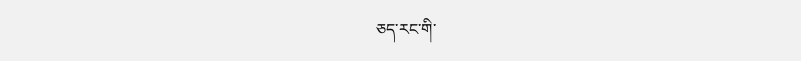ཅད་རང་གི་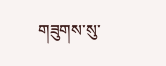གཟུགས་སུ་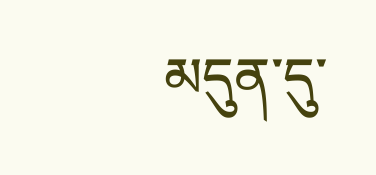མདུན་དུ་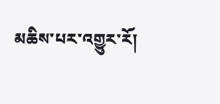མཆིས་པར་འགྱུར་རོ།